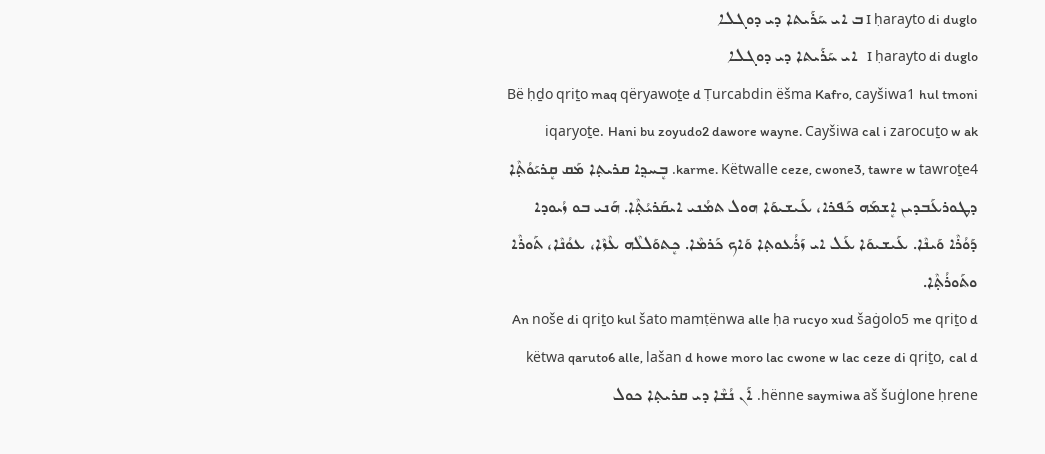I ḥarayto di duglo ܒ ܐܝ ܚܰܪܰܝܬܐ ܕܝ ܕܘܓܠܐ
I ḥarayto di duglo   ܐܝ ܚܰܪܰܝܬܐ ܕܝ ܕܘܓܠܐ
Bë ḥḏo qriṯo maq qëryawoṯe d Ṭurcabdin ëšma Kafro, cayšiwa1 hul tmoni iqaryoṯe. Hani bu zoyudo2 dawore wayne. Cayšiwa cal i zarocuṯo w ak karme. Këtwalle ceze, cwone3, tawre w tawroṯe4. ܒܷܚܕ݂ܐ ܩܪܝܬ݂ܐ ܡܰܩ ܩܷܪܝܰܘܳܬ݂ܶܐ ܕܛܘܪܥܰܒܕܝܢ ܐܷܫܡܰܗ ܟܰܦܪܐ، ܥܰܝܫܝܘܰܐ ܗܘܠ ܬܡܳܢܝ ܐܝܩܰܪܝܳܬ݂ܶܐ. ܗܰܢܝ ܒܘ ܙܳܝܘܕܐ ܕܰܘܳܪܶܐ ܘܰܝܢܶܐ. ܥܰܝܫܝܘܰܐ ܥܰܠ‌ ܐܝ ܙܰܪܳܥܘܬ݂ܐ ܘܰܐܟ ܟܰܪܡܶܐ. ܟܷܬܘܰܠܠܶܗ ܥܶܙܶܐ، ܥܘܳܢܶܐ، ܬܰܘܪܶܐ ܘܬܰܘܪܳܬ݂ܶܐ.
An noše di qriṯo kul šato mamṭënwa alle ḥa rucyo xud šaġolo5 me qriṯo d këtwa qaruto6 alle, lašan d howe moro lac cwone w lac ceze di qriṯo, cal d hënne saymiwa aš šuġlone ḥrene. ܐܰܢ ܢܳܫܶܐ ܕܝ ܩܪܝܬ݂ܐ ܟܘܠ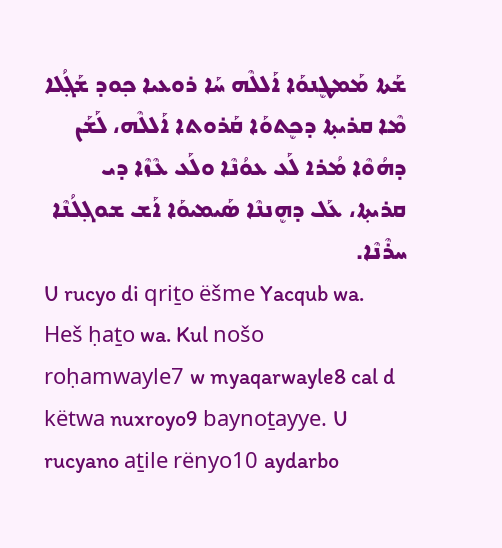ܫܰܬܐ ܡܰܡܛܷܢܘܰܐ ܐܰܠܠܶܗ ܚܰܐ ܪܘܥܝܐ ܟ݂ܘܕ ܫܰܓ݂ܳܠܐ ܡܶܐ ܩܪܝܬ݂ܐ ܕܟܷܬܘܰܐ ܩܰܪܘܬܐ ܐܰܠܠܶܗ، ܠܰܫܰܢ ܕܗܳܘܶܐ ܡܳܪܐ ܠܰܥ ܥܘܳܢܶܐ ܘܠܰܥ ܥܶܙܶܐ ܕܝ ܩܪܝܬ݂ܐ، ܥܰܠ ܕܗܷܢܢܶܐ ܣܰܝܡܝܘܰܐ ܐܰܫ ܫܘܓ݂ܠܳܢܶܐ ܚܪܶܢܶܐ.
U rucyo di qriṯo ëšme Yacqub wa. Heš ḥaṯo wa. Kul nošo roḥamwayle7 w myaqarwayle8 cal d këtwa nuxroyo9 baynoṯayye. U rucyano aṯile rënyo10 aydarbo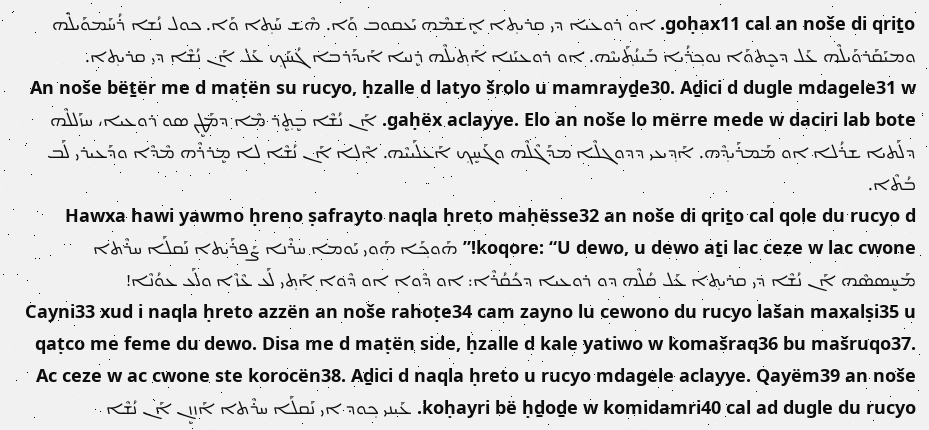goḥax11 cal an noše di qriṯo. ܐܘ ܪܘܥܝܐ ܕܝ ܩܪܝܬ݂ܐ ܐܷܫܡܶܗ ܝܰܥܩܘܒ ܘܰܐ. ܗܶܫ ܚܰܬ݂ܐ ܘܰܐ. ܟܘܠ ܢܳܫܐ ܪܳܚܰܡܘܰܝܠܶܗ ܘܡܝܰܩܰܪܘܰܝܠܶܗ ܥܰܠ ܕܟܷܬܘܰܐ ܢܘܟ݂ܪܳܝܐ ܒܰܝܢܳܬ݂ܰܝܝܶܗ. ܐܘ ܪܘܥܝܰܢܐ ܐܰܬ݂ܝܠܶܗ ܪܷܢܝܐ ܐܰܝܕܰܪܒܐ ܓܳܚܰܟ݂ ܥܰܠ ܐܰܢ ܢܳܫܶܐ ܕܝ ܩܪܝܬ݂ܐ.
An noše bëṯër me d maṭën su rucyo, ḥzalle d latyo šrolo u mamrayḏe30. Aḏici d dugle mdagele31 w gaḥëx aclayye. Elo an noše lo mërre mede w daciri lab bote. ܐܰܢ ܢܳܫܶܐ ܒܷܬ݂ܷܪ ܡܶܐ ܕܡܰܛܷܢ ܣܘ ܪܘܥܝܐ، ܚܙܰܠܠܶܗ ܕܠܰܬܝܐ ܫܪܳܠܐ ܐܘ ܡܰܡܪܰܝܕ݂ܶܗ. ܐܰܕ݂ܝܥܝ ܕܕܘܓܠܶܐ ܡܕܰܓܶܠܶܗ ܘܓܰܚܷܟ݂ ܐܰܥܠܰܝܝܶܗ. ܐܶܠܐ ܐܰܢ ܢܳܫܶܐ ܠܐ ܡܷܪܪܶܗ ܡܶܕܶܐ ܘܕܰܥܝܪܝ ܠܰܒ ܒܳܬܶܐ.
Hawxa hawi yawmo ḥreno ṣafrayto naqla ḥreto maḥësse32 an noše di qriṯo cal qole du rucyo d koqore: “U dewo, u dewo aṯi lac ceze w lac cwone!” ܗܰܘܟ݂ܰܐ ܗܰܘܝ ܝܰܘܡܐ ܚܪܶܢܐ ܨܰܦܪܰܝܬܐ ܢܰܩܠܰܐ ܚܪܶܬܐ ܡܰܚܷܣܣܶܗ ܐܰܢ ܢܳܫܶܐ ܕܝ ܩܪܝܬ݂ܐ ܥܰܠ ܩܳܠܶܗ ܕܘ ܪܘܥܝܐ ܕܟܳܩܳܪܶܐ: ܐܘ ܕܶܘܐ ܐܘ ܕܶܘܐ ܐܰܬ݂ܝ ܠܰܥ ܥܶܙܶܐ ܘܠܰܥ ܥܘܳܢܶܐ!
Cayni33 xud i naqla ḥreto azzën an noše rahoṭe34 cam zayno lu cewono du rucyo lašan maxalṣi35 u qaṭco me feme du dewo. Disa me d maṭën side, ḥzalle d kale yatiwo w komašraq36 bu mašruqo37. Ac ceze w ac cwone ste korocën38. Aḏici d naqla ḥreto u rucyo mdagele aclayye. Qayëm39 an noše koḥayri bë ḥḏoḏe w komidamri40 cal ad dugle du rucyo. ܥܰܝܢܝ ܟ݂ܘܕ ܐܝ ܢܰܩܠܰܐ ܚܪܶܬܐ ܐܰܙܙܷܢ ܐܰܢ ܢܳܫܶܐ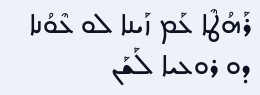ܪܰܗܳܛܶܐ ܥܰܡ ܙܰܝܢܐ ܠܘ ܥܶܘܳܢܐ ܕܘ ܪܘܥܝܐ ܠܰܫܰܢ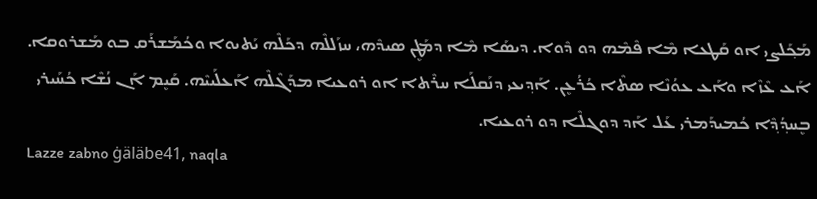ܡܰܟ݂ܰܠܨܝ ܐܘ ܩܰܛܥܐ ܡܶܐ ܦܶܡܶܗ ܕܘ ܕܶܘܐ. ܕܝܣܰܐ ܡܶܐ ܕܡܰܛܷܢ ܣܝܕܶܗ، ܚܙܰܠܠܶܗ ܕܟܰܠܶܗ ܝܰܬܝܘܐ ܘܟܳܡܰܫܪܰܩ ܒܘ ܡܰܫܪܘܩܐ. ܐܰܥ ܥܶܙܶܐ ܘܐܰܥ ܥܘܳܢܶܐ ܣܬܶܐ ܟܳܪܳܥܷܢ. ܐܰܕ݂ܝܥܝ ܕܢܰܩܠܰܐ ܚܪܶܬܐ ܐܘ ܪܘܥܝܐ ܡܕܰܓܶܠܶܗ ܐܰܥܠܰܝܝܶܗ. ܩܰܝܷܡ ܐܰܢ ܢܳܫܶܐ ܟܳܚܰܝܪܝ ܒܷܚܕ݂ܳܕ݂ܶܐ ܟܳܡܝܕܰܡܪܝ ܥܰܠ‌ ܐܰܕ ܕܘܓܠܶܐ ܕܘ ܪܘܥܝܐ.
Lazze zabno ġäläbe41, naqla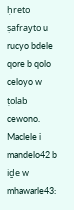ḥreto ṣafrayto u rucyo bdele qore b qolo celoyo w ṭolab cewono. Maclele i mandelo42 b iḏe w mhawarle43: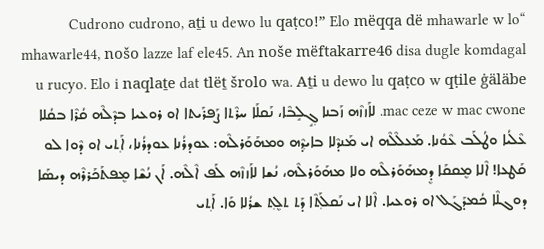“Cudrono cudrono, aṯi u dewo lu qaṭco!” Elo mëqqa dë mhawarle w lo mhawarle44, nošo lazze laf ele45. An noše mëftakarre46 disa dugle komdagal u rucyo. Elo i naqlaṯe dat tlëṯ šrolo wa. Aṯi u dewo lu qaṭco w qṭile ġäläbe mac ceze w mac cwone. ܠܐܰܙܙܶܗ ܙܰܒܢܐ ܓ݂ܱܠܱܒܶܐ، ܢܰܩܠܰܐ ܚܪܶܬܐ ܨܰܦܪܰܝܬܐ ܐܘ ܪܘܥܝܐ ܒܕܶܠܶܗ ܩܳܪܶܐ ܒܩܳܠܐ ܥܶܠܳܝܐ ܘܛܳܠܰܒ ܥܶܘܳܢܐ. ܡܰܥܠܶܠܶܗ ܐܝ ܡܰܢܕܶܠܐ ܒܐܝܕ݂ܶܗ ܘܡܗܰܘܰܪܠܶܗ: ܥܘܕܪܳܢܐ ܥܘܕܪܳܢܐ، ܐܰܬ݂ܝ ܐܘ ܕܶܘܐ ܠܘ ܩܰܛܥܐ! ܐܶܠܐ ܡܷܩܩܰܐ ܕܷܡܗܰܘܰܪܠܶܗ ܘܠܐ ܡܗܰܘܰܪܠܶܗ، ܢܳܫܐ ܠܐܰܙܙܶܗ ܠܰܦ ܐܶܠܶܗ. ܐܰܢ ܢܳܫܶܐ ܡܷܦܬܰܟܰܪܪܶܗ ܕܝܣܰܐ ܕܘܓܠܶܐ ܟܳܡܕܰܓܰܠ ܐܘ ܪܘܥܝܐ. ܐܶܠܐ ܐܝ ܢܰܩܠܰܬ݂ܶܐ ܕܰܬ ܬܠܷܬ݂ ܫܪܳܠܐ ܘܰܐ. ܐܰܬ݂ܝ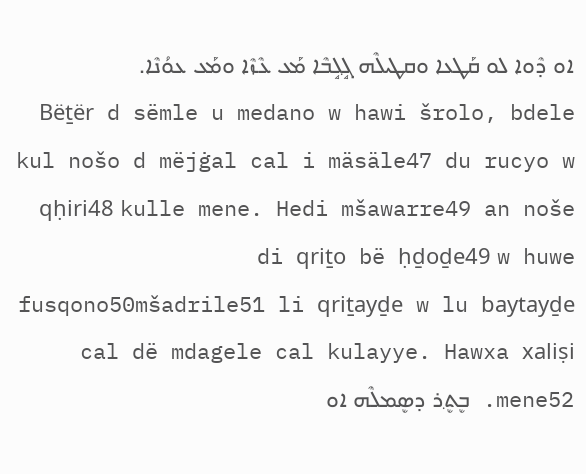ܐܘ ܕܶܘܐ ܠܘ ܩܰܛܥܐ ܘܩܛܝܠܶܗ ܓ݂ܱܠܱܒܶܐ ܡܰܥ ܥܶܙܶܐ ܘܡܰܥ ܥܘܳܢܶܐ.
Bëṯër d sëmle u medano w hawi šrolo, bdele kul nošo d mëjġal cal i mäsäle47 du rucyo w qḥiri48 kulle mene. Hedi mšawarre49 an noše di qriṯo bë ḥḏoḏe49 w huwe fusqono50mšadrile51 li qriṯayḏe w lu baytayḏe cal dë mdagele cal kulayye. Hawxa xaliṣi mene52. ܒܷܬ݂ܷܪ ܕܣܷܡܠܶܗ ܐܘ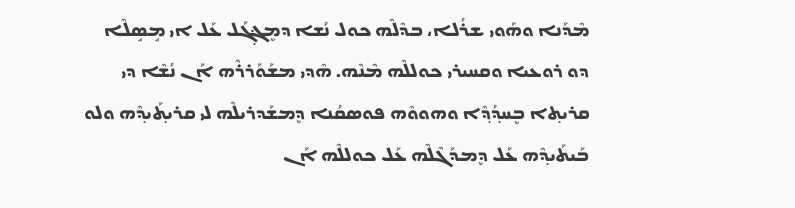ܡܶܕܰܢܐ ܘܗܰܘܝ ܫܪܳܠܐ، ܒܕܶܠܶܗ ܟܘܠ ܢܳܫܐ ܕܡܷܔܓ݂ܰܠ ܥܰܠ‌ ܐܝ ܡܱܣܱܠܶܐ ܕܘ ܪܘܥܝܐ ܘܩܚܝܪܝ ܟܘܠܠܶܗ ܡܶܢܶܗ. ܗܶܕܝ ܡܫܰܘܰܪܪܶܗ ܐܰܢ ܢܳܫܶܐ ܕܝ ܩܪܝܬ݂ܐ ܒܷܚܕ݂ܳܕ݂ܶܐ ܘܗܘܘܶܗ ܦܘܣܩܳܢܐ ܕܷܡܫܰܕܪܝܠܶܗ ܠܝ ܩܪܝܬ݂ܰܝܕ݂ܶܗ ܘܠܘ ܒܰܝܬܰܝܕ݂ܶܗ ܥܰܠ ܕܷܡܕܰܓܶܠܶܗ ܥܰܠ ܟܘܠܠܶܗ ܐܰܢ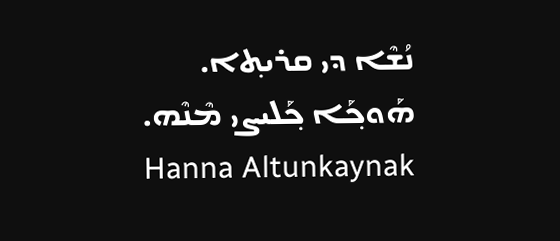ܢܳܫܶܐ ܕܝ ܩܪܝܬ݂ܐ. ܗܰܘܟ݂ܰܐ ܟ݂ܰܠܝܨܝ ܡܶܢܶܗ.
Hanna Altunkaynak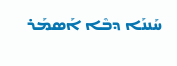ܚܰܢܢܰܐ ܕܒܶܐ ܐܰܣܡܰܪ